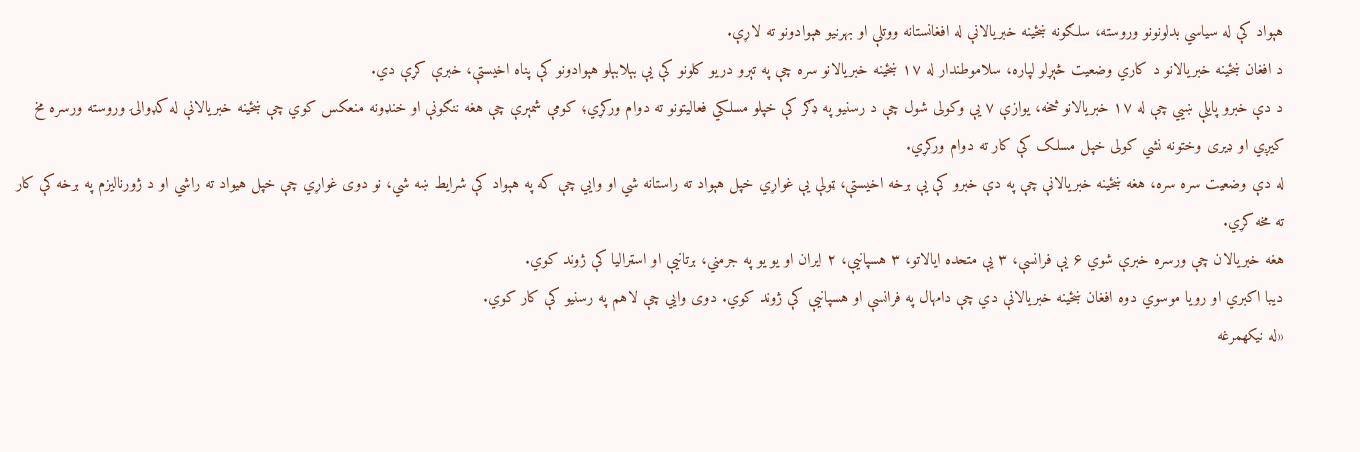هېواد کې له سیاسي بدلونونو وروسته، سلګونه ښځینه خبریالانې له افغانستانه ووتلې او بهرنیو هېوادونو ته لاړې.
د افغان ښځینه خبریالانو د کاري وضعیت څېړلو لپاره، سلاموطندار له ۱۷ ښځینه خبریالانو سره چې په تېرو دریو کلونو کې یې بېلابېلو هېوادونو کې پناه اخیستې، خبرې کړې دي.
د دې خبرو پایلې ښیي چې له ۱۷ خبریالانو څخه، یوازې ۷ یې وکولی شول چې د رسنیو په ډګر کې خپلو مسلکي فعالیتونو ته دوام ورکړي؛ کومې شمېرې چې هغه ننګونې او خنډونه منعکس کوي چې ښځینه خبریالانې له کډوالۍ وروسته ورسره مخ کیږي او ډیری وختونه نشي کولی خپل مسلک کې کار ته دوام ورکړي.
له دې وضعیت سره سره، هغه ښځینه خبریالانې چې په دې خبرو کې یې برخه اخیستې، ټولې یې غواړي خپل هېواد ته راستانه شي او وايي چې که په هېواد کې شرایط ښه شي، نو دوی غواړي چې خپل هیواد ته راشي او د ژورنالیزم په برخه کې کار ته مخه کړي.
هغه خبریالان چې ورسره خبرې شوي ۶ یې فرانسې، ۳ یې متحده ایالاتو، ۳ هسپانیې، ۲ ایران او یو یو په جرمني، برتانیې او اسټرالیا کې ژوند کوي.
دیبا اکبري او رویا موسوي دوه افغان ښځینه خبریالانې دي چې دامهال په فرانسې او هسپانیې کې ژوند کوي. دوی وايي چې لاهم په رسنیو کې کار کوي.
«له نیکهمرغه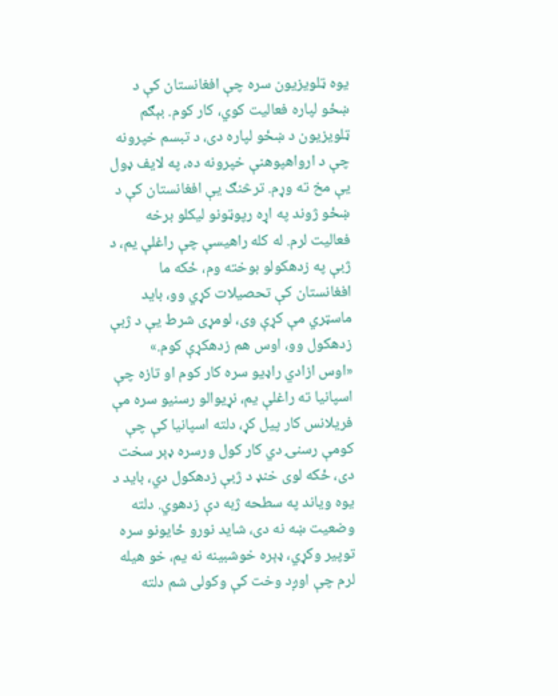یوه ټلویزیون سره چې افغانستان کې د ښځو لپاره فعالیت کوي، کار کوم. بېګم ټلویزیون د ښځو لپاره دی، د تبسم خپرونه چې د ارواهپوهنې خپرونه ده، په لایف ډول یې مخ ته وړم. ترڅنګ یې افغانستان کې د ښځو ژوند په اړه رپوټونو لیکلو برخه فعالیت لرم. له کله راهیسې چې راغلې یم، د ژبې په زدهکولو بوخته وم، ځکه ما افغانستان کې تحصیلات کړي وو، باید ماسټري مې کړې وی، لومړی شرط یې د ژبې زدهکول وو، اوس هم زدهکړې کوم.»
«اوس ازادي راډیو سره کار کوم او تازه چې اسپانیا ته راغلې یم، نړیوالو رسنیو سره مې فریلانس کار پیل کړ، دلته اسپانیا کې چې کومې رسنۍ دي کار کول ورسره ډېر سخت دی، ځکه لوی خنډ د ژبې زدهکول دي، باید د یوه ویاند په سطحه ژبه دې زدهوي. دلته وضعیت ښه نه دی، شاید نورو ځایونو سره توپیر وکړي، ډېره خوشبینه نه یم، خو هیله لرم چې اوږد وخت کې وکولی شم دلته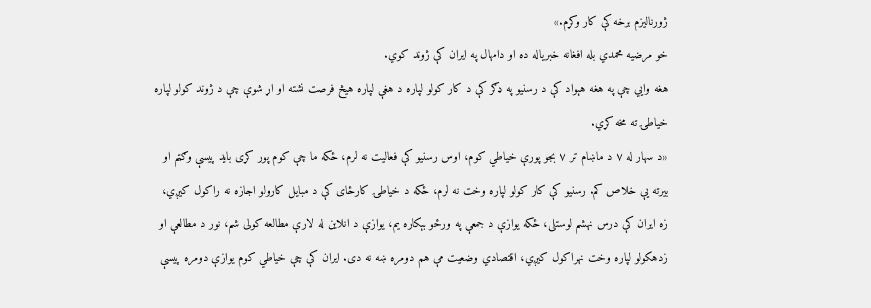ژورنالیزم برخه کې کار وکړم.»
خو مرضیه محمدي بله افغانه خبریاله ده او دامهال په ایران کې ژوند کوي.
هغه وايي چې په هغه هېواد کې د رسنیو په ډګر کې د کار کولو لپاره د هغې لپاره هیڅ فرصت نشته او اړ شوې چې د ژوند کولو لپاره خیاطۍ ته مخه کړي.
«د سهار له ۷ د ماښام تر ۷ بجو پورې خیاطي کوم، اوس رسنیو کې فعالیت نه لرم، ځکه ما چې کوم پور کړی باید پیسې وګټم او بیرته یې خلاص کم. رسنیو کې کار کولو لپاره وخت نه لرم، ځکه د خیاطۍ کارځای کې د مبایل کارولو اجازه نه راکول کیږي، زه ایران کې درس نهشم لوستلی، ځکه یوازې د جمعې په ورځو بېکاره یم، یوازې د انلاین له لارې مطالعه کولی شم، نور د مطالعې او زدهکولو لپاره وخت نهراکول کیږي، اقتصادي وضعیت مې هم دومره ښه نه دی. ایران کې چې خیاطي کوم یوازې دومره پیسې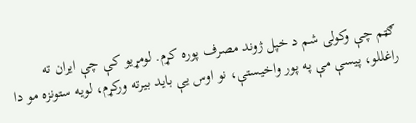ګټم چې وکولی شم د خپل ژوند مصرف پوره کړم. لومړیو کې چې ایران ته راغللو، پیسې مې په پور واخیستې، نو اوس یې باید بیرته ورکړم، لویه ستونزه مو دا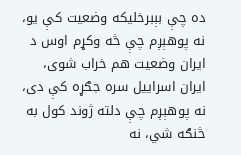ده چې بېبرخلیکه وضعیت کې یو، نه پوهېږم چې څه وکړم اوس د ایران وضعیت هم خراب شوی، ایران اسراییل سره جګړه کې دی، نه پوهېږم چې دلته ژوند کول به څنګه شي، نه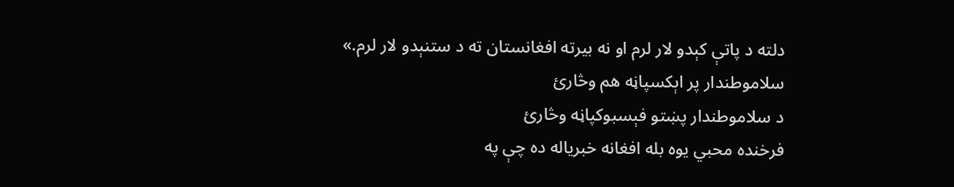دلته د پاتې کېدو لار لرم او نه بیرته افغانستان ته د ستنېدو لار لرم.»
سلاموطندار پر اېکسپاڼه هم وڅارئ
د سلاموطندار پښتو فېسبوکپاڼه وڅارئ
فرخنده محبي یوه بله افغانه خبریاله ده چې په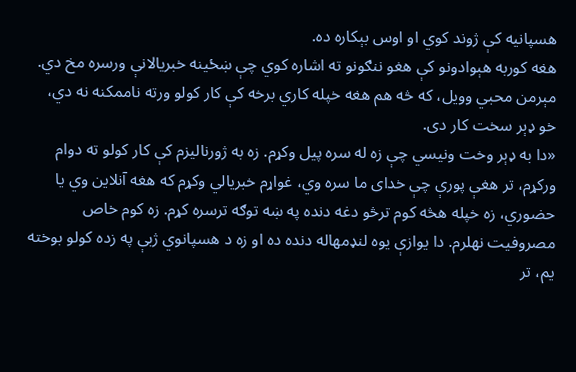هسپانیه کې ژوند کوي او اوس بېکاره ده.
هغه کوربه هېوادونو کې هغو ننګونو ته اشاره کوي چې ښځینه خبریالانې ورسره مخ دي. مېرمن محبي وویل، که څه هم هغه خپله کاري برخه کې کار کولو ورته ناممکنه نه دي، خو ډېر سخت کار دی.
«دا به ډېر وخت ونیسي چې زه له سره پیل وکړم. زه به ژورنالیزم کې کار کولو ته دوام ورکړم، تر هغې پورې چې خدای ما سره وي، غواړم خبریالي وکړم که هغه آنلاین وي یا حضوري، زه خپله هڅه کوم ترڅو دغه دنده په ښه توګه ترسره کړم. زه کوم خاص مصروفیت نهلرم. دا یوازې یوه لنډمهاله دنده ده او زه د هسپانوي ژبې په زده کولو بوخته یم، تر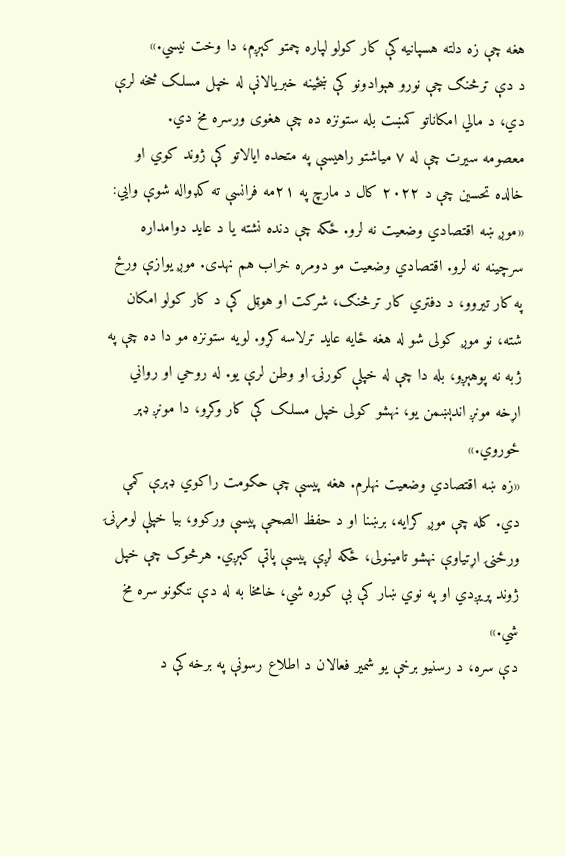هغه چې زه دلته هسپانیه کې کار کولو لپاره چمتو کېږم، دا وخت نیسي.»
د دې ترڅنګ چې نورو هېوادونو کې ښځینه خبریالانې له خپل مسلک څخه لرې دي، د مالي امکاناتو کمښت بله ستونزه ده چې هغوی ورسره مخ دي.
معصومه سیرت چې له ۷ میاشتو راهیسې په متحده ایالاتو کې ژوند کوي او خالده تحسین چې د ۲۰۲۲ کال د مارچ په ۲۱مه فرانسې ته کډواله شوې وايي:
«موږ ښه اقتصادي وضعیت نه لرو. ځکه چې دنده نشته یا د عاید دوامداره سرچینه نه لرو. اقتصادي وضعیت مو دومره خراب هم نهدی. موږ یوازې ورځ په کار تیروو، د دفتري کار ترڅنګ، شرکت او هوټل کې د کار کولو امکان شته، نو موږ کولی شو له هغه ځایه عاید ترلاسه کړو. لویه ستونزه مو دا ده چې په ژبه نه پوهېږو، بله دا چې له خپلې کورنۍ او وطن لرې یو. له روحي او رواني اړخه مونږ اندېښمن یو، نهشو کولی خپل مسلک کې کار وکړو، دا مونږ ډېر ځوروي.»
«زه ښه اقتصادي وضعیت نهلرم. هغه پیسې چې حکومت راکوي ډېرې کمې دي. کله چې موږ کرایه، برښنا او د حفظ الصحې پیسې ورکوو، بیا خپلې لومړنۍ ورځنۍ اړتیاوې نهشو تامینولی، ځکه لږې پیسې پاتې کېږي. هرڅوک چې خپل ژوند پریږدي او په نوي ښار کې بې کوره شي، خامخا به له دې ننګونو سره مخ شي.»
دې سره، د رسنیو برخې یو شمیر فعالان د اطلاع رسونې په برخه کې د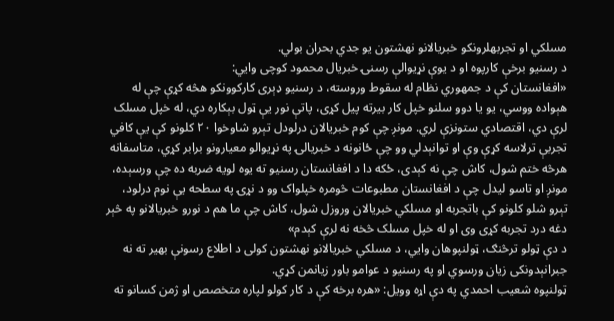مسلکي او تجربهلرونکو خبریالانو نهشتون یو جدي بحران بولي.
د رسنیو برخې کارپوه او د یوې نړیوالې رسنۍ خبریال محمود کوچی وايي:
«افغانستان کې د جمهوري نظام له سقوط وروسته، د رسنیو ډېری کارکوونکو هڅه کړې چې له هېواده ووسي، یو یا دوو سلنو خپل کار بیرته پیل کړی، پاتې نور یې ټول بېکاره دي، له خپل مسلک لرې دي، اقتصادي ستونزې لري. مونږ چې کوم خبریالان درلودل تېرو شاوخوا ۲۰ کلونو کې یې کافي تجربې ترلاسه کړې وې او توانېدلي وو چې ځانونه د خبریالۍ په نړیوالو معیارونو برابر کړي، متاسفانه هرڅه ختم شول، کاش چې نه کېدی، ځکه دا د افغانستان رسنیو ته یوه لویه ضربه ده چې ورسېده، مونږ او تاسو لیدل چې د افغانستان مطبوعات څومره خپلواک وو د نړۍ په سطحه یې نوم درلود، تېرو شلو کلونو کې باتجربه او مسلکي خبریالان وروزل شول، کاش چې ما هم د نورو خبریالانو په څېر دغه درد تجربه کړی وی او له خپل مسلک څخه نه لرې کېدم»
د دې ټولو ترڅنګ، ټولنپوهان وايي، د مسلکي خبریالانو نهشتون کولی د اطلاع رسونې بهیر ته نه جبرانېدونکی زیان ورسوي او په رسنیو د عوامو باور زیانمن کړي.
ټولنپوه شعیب احمدي په دې اړه وویل: «هره برخه کې د کار کولو لپاره متخصص او ژمن کسانو ته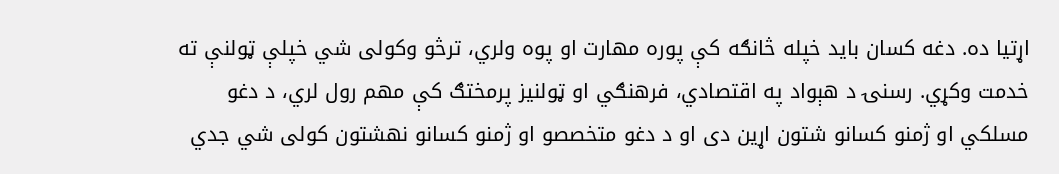اړتیا ده. دغه کسان باید خپله څانګه کې پوره مهارت او پوه ولري، ترڅو وکولی شي خپلې ټولنې ته خدمت وکړي. رسنۍ د هېواد په اقتصادي، فرهنګي او ټولنیز پرمختګ کې مهم رول لري، د دغو مسلکي او ژمنو کسانو شتون اړین دی او د دغو متخصصو او ژمنو کسانو نهشتون کولی شي جدي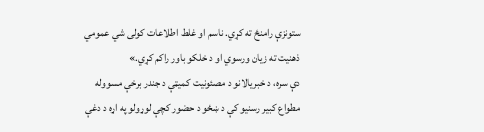ستونزې رامنځ ته کړي. ناسم او غلط اطلاعات کولی شي عمومي ذهنیت ته زیان ورسوي او د خلکو باور راکم کړي.»
دې سره، د خبریالانو د مصئونیت کمیټې د جندر برخې مسووله مطواع کبیر رسنیو کې د ښځو د حضور کچې لوړولو په اړه د دغې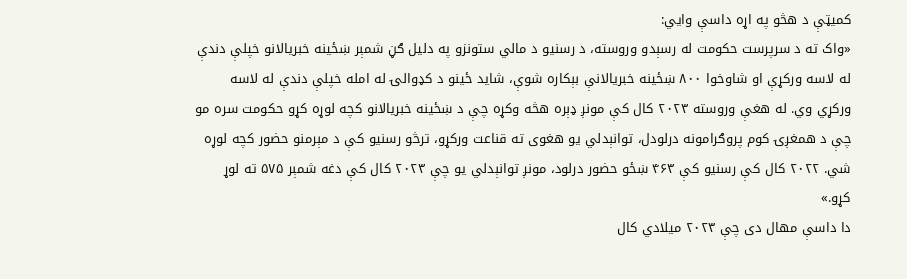کمیټې د هڅو په اړه داسې وايي:
«واک ته د سرپرست حکومت له رسېدو وروسته، د رسنیو د مالي ستونزو په دلیل ګڼ شمېر ښځینه خبریالانو خپلې دندې له لاسه ورکړې او شاوخوا ۸۰۰ ښځینه خبریالانې بېکاره شوې، شاید ځینو د کډوالۍ له امله خپلې دندې له لاسه ورکړي وي. له هغې وروسته ۲۰۲۳ کال کې مونږ ډېره هڅه وکړه چې د ښځینه خبریالانو کچه لوړه کړو حکومت سره مو چې د همغږۍ کوم پروګرامونه درلودل، توانېدلي یو هغوی ته قناعت ورکړو، ترڅو رسنیو کې د مېرمنو حضور کچه لوړه شي. ۲۰۲۲ کال کې رسنیو کې ۴۶۳ ښځو حضور درلود، مونږ توانېدلي یو چې ۲۰۲۳ کال کې دغه شمېر ۵۷۵ ته لوړ کړو.»
دا داسې مهال دی چې ۲۰۲۳ میلادي کال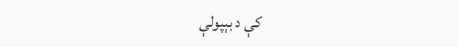کې د بېپولې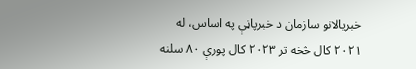خبریالانو سازمان د خبرپاڼې په اساس، له ۲۰۲۱ کال څخه تر ۲۰۲۳ کال پورې ۸۰ سلنه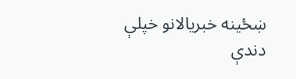ښځینه خبریالانو خپلې دندې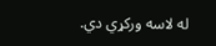له لاسه ورکړي دي.